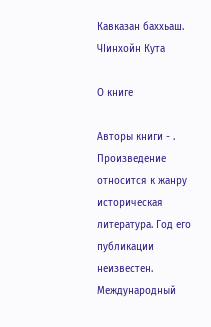Кавказан баххьаш. ЧIинхойн Кута

О книге

Авторы книги - . Произведение относится к жанру историческая литература. Год его публикации неизвестен. Международный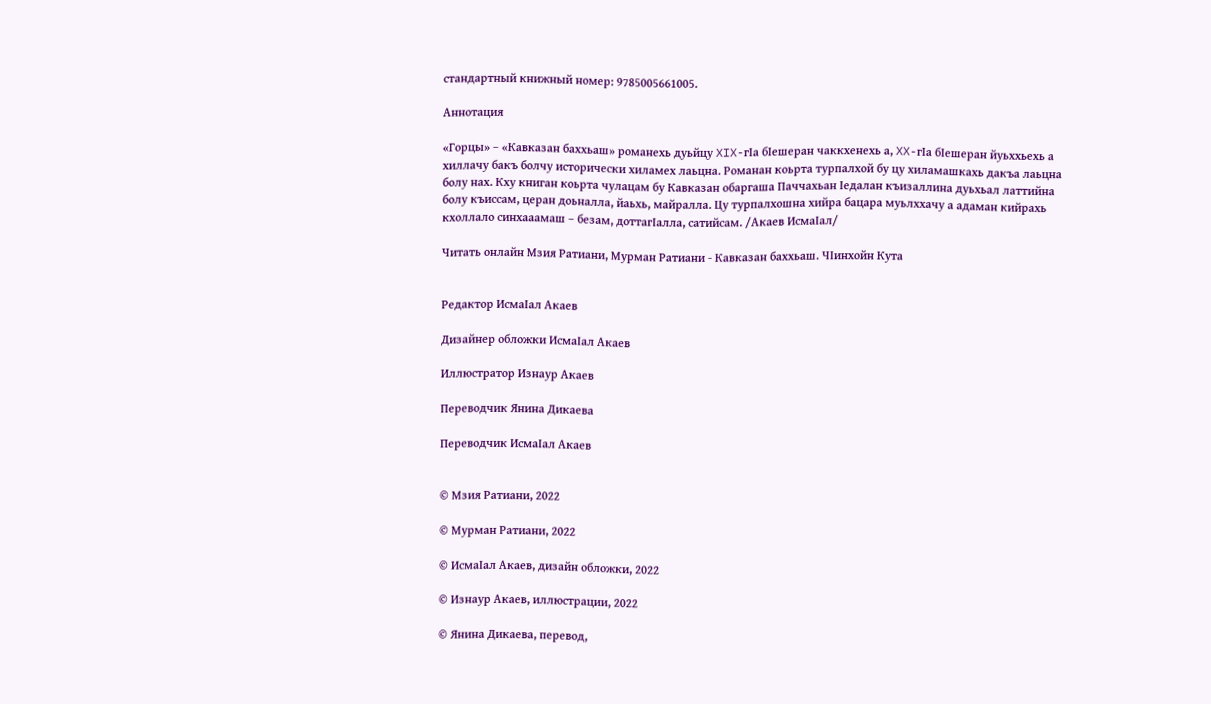стандартный книжный номер: 9785005661005.

Аннотация

«Горцы» – «Кавказан баххьаш» романехь дуьйцу XIX-гIа бIешеран чаккхенехь а, XX-гIа бIешеран йуьххьехь а хиллачу бакъ болчу исторически хиламех лаьцна. Романан коьрта турпалхой бу цу хиламашкахь дакъа лаьцна болу нах. Кху книган коьрта чулацам бу Кавказан обаргаша Паччахьан Iедалан къизаллина дуьхьал латтийна болу къиссам, церан доьналла, йаьхь, майралла. Цу турпалхошна хийра бацара муьлххачу а адаман кийрахь кхоллало синхааамаш – безам, доттагIалла, сатийсам. /Акаев ИсмаIал/

Читать онлайн Мзия Ратиани, Мурман Ратиани - Кавказан баххьаш. ЧIинхойн Кута


Редактор ИсмаIал Акаев

Дизайнер обложки ИсмаIал Акаев

Иллюстратор Изнаур Акаев

Переводчик Янина Дикаева

Переводчик ИсмаIал Акаев


© Мзия Ратиани, 2022

© Мурман Ратиани, 2022

© ИсмаIал Акаев, дизайн обложки, 2022

© Изнаур Акаев, иллюстрации, 2022

© Янина Дикаева, перевод,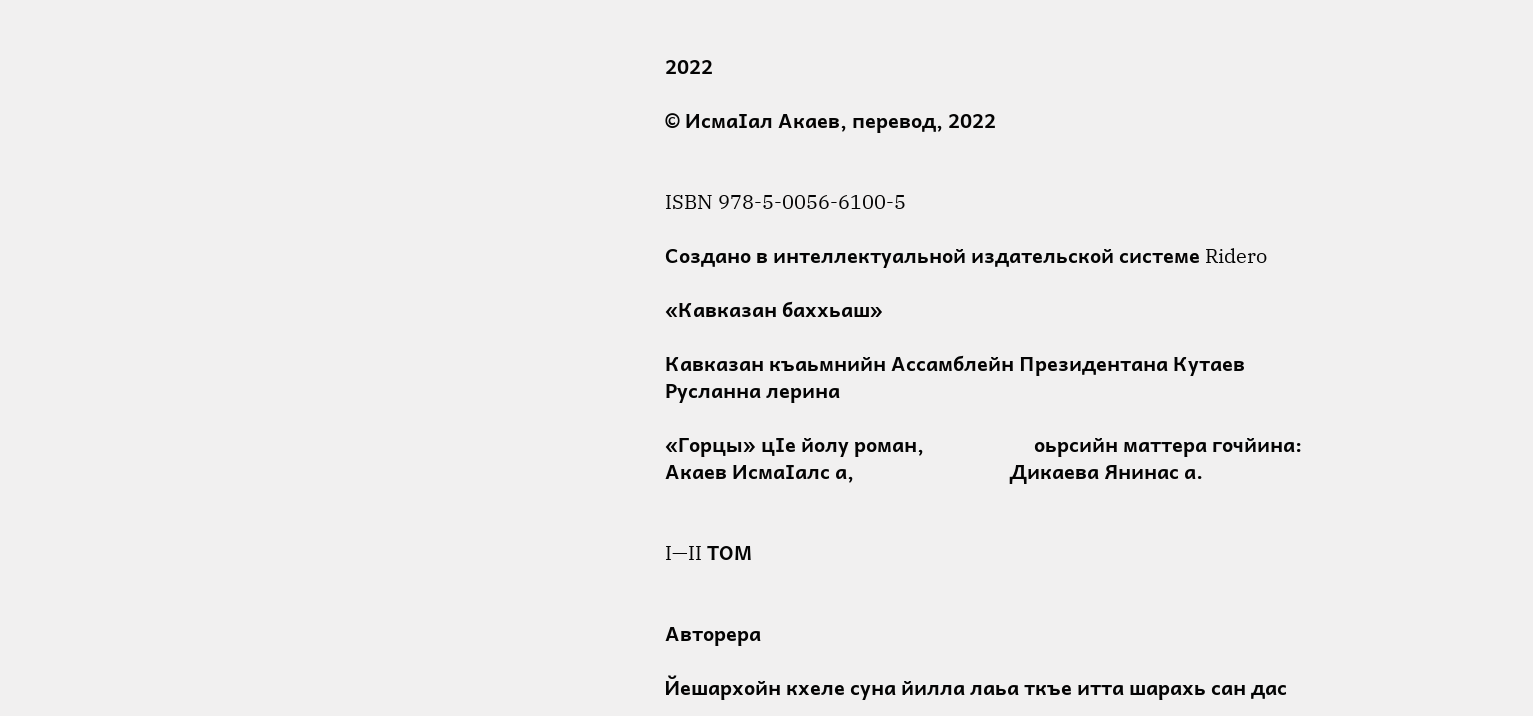2022

© ИсмаIал Акаев, перевод, 2022


ISBN 978-5-0056-6100-5

Создано в интеллектуальной издательской системе Ridero

«Кавказан баххьаш»

Кавказан къаьмнийн Ассамблейн Президентана Кутаев Русланна лерина

«Горцы» цIе йолу роман,                      оьрсийн маттера гочйина:                     Акаев ИсмаIалс а,                               Дикаева Янинас а.


I—II ТОМ


Авторера

Йешархойн кхеле суна йилла лаьа ткъе итта шарахь сан дас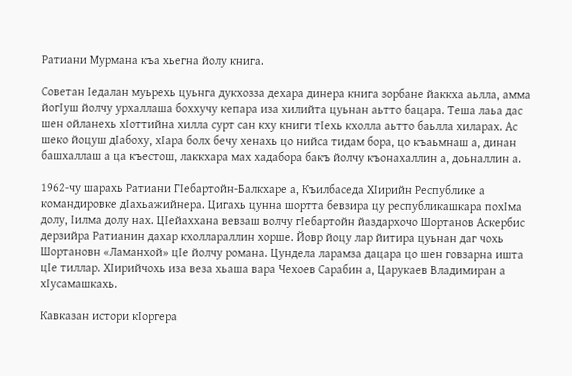Ратиани Мурмана къа хьегна йолу книга.

Советан Iедалан муьрехь цуьнга дукхозза дехара динера книга зорбане йаккха аьлла, амма йогIуш йолчу урхаллаша боххучу кепара иза хилийта цуьнан аьтто бацара. Теша лаьа дас шен ойланехь хIоттийна хилла сурт сан кху книги тIехь кхолла аьтто баьлла хиларах. Ас шеко йоцуш дIабоху, хIара болх бечу хенахь цо нийса тидам бора, цо къаьмнаш а, динан башхаллаш а ца къестош, лаккхара мах хадабора бакъ йолчу къонахаллин а, доьналлин а.

1962-чу шарахь Ратиани ГIебартойн-Балкхаре а, Къилбаседа ХIирийн Республике а командировке дIахьажийнера. Цигахь цунна шортта бевзира цу республикашкара похIма долу, Iилма долу нах. ЦIейаххана вевзаш волчу гIебартойн йаздархочо Шортанов Аскербис дерзийра Ратианин дахар кхоллараллин хорше. Йовр йоцу лар йитира цуьнан даг чохь Шортановн «Ламанхой» цIе йолчу романа. Цундела ларамза дацара цо шен говзарна ишта цIе тиллар. ХIирийчохь иза веза хьаша вара Чехоев Сарабин а, Царукаев Владимиран а хIусамашкахь.

Кавказан истори кIоргера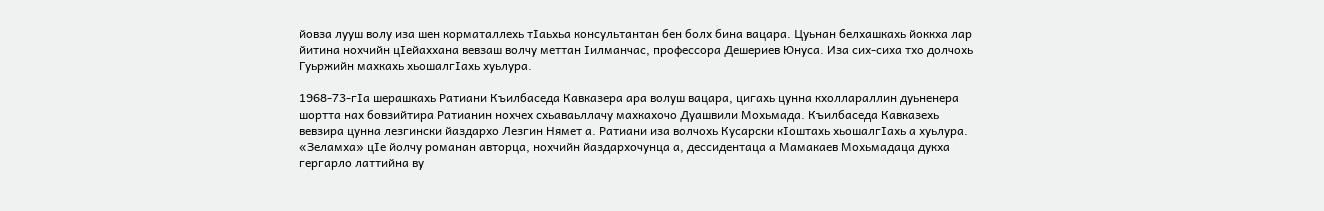йовза лууш волу иза шен корматаллехь тIаьхьа консультантан бен болх бина вацара. Цуьнан белхашкахь йоккха лар йитина нохчийн цIейаххана вевзаш волчу меттан Iилманчас, профессора Дешериев Юнуса. Иза сих-сиха тхо долчохь Гуьржийн махкахь хьошалгIахь хуьлура.

1968-73-гIа шерашкахь Ратиани Къилбаседа Кавказера ара волуш вацара, цигахь цунна кхоллараллин дуьненера шортта нах бовзийтира Ратианин нохчех схьаваьллачу махкахочо Дуашвили Мохьмада. Къилбаседа Кавказехь вевзира цунна лезгински йаздархо Лезгин Нямет а. Ратиани иза волчохь Кусарски кIоштахь хьошалгIахь а хуьлура. «Зеламха» цIе йолчу романан авторца, нохчийн йаздархочунца а, дессидентаца а Мамакаев Мохьмадаца дукха гергарло латтийна ву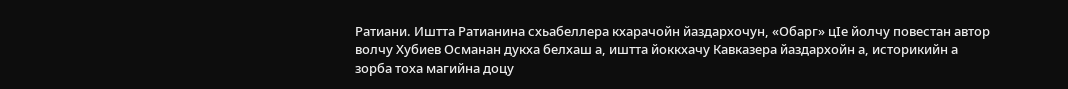Ратиани. Иштта Ратианина схьабеллера кхарачойн йаздархочун, «Обарг» цIе йолчу повестан автор волчу Хубиев Османан дукха белхаш а, иштта йоккхачу Кавказера йаздархойн а, историкийн а зорба тоха магийна доцу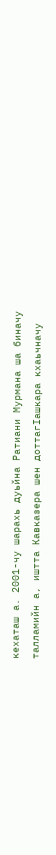кехаташ а. 2001-чу шарахь дуьйна Ратиани Мурмана ша биначу талламийн а, иштта Кавказера шен доттагIашкара кхаьчначу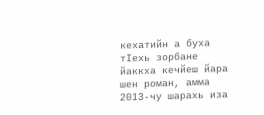кехатийн а буха тIехь зорбане йаккха кечйеш йара шен роман, амма 2013-чу шарахь иза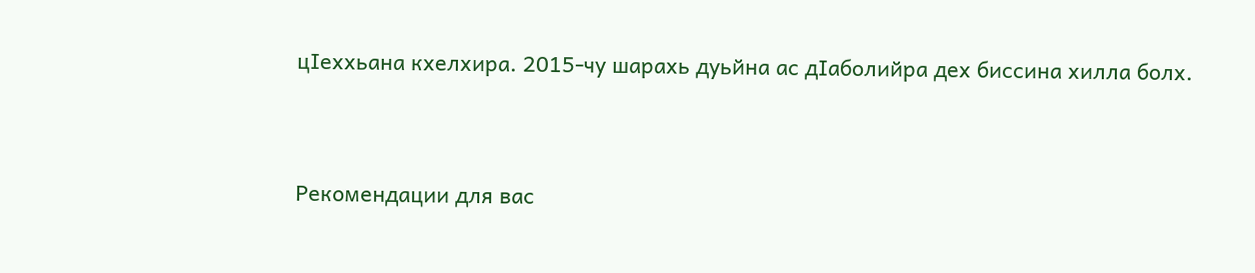цIеххьана кхелхира. 2015-чу шарахь дуьйна ас дIаболийра дех биссина хилла болх.


Рекомендации для вас